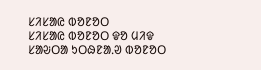ᱥᱤᱥᱟᱭ ᱵᱚᱱᱚᱛ
ᱥᱤᱥᱟᱭ ᱵᱚᱱᱚᱛ ᱫᱚ ᱢᱤᱫ ᱥᱟᱶᱛᱟ ᱩᱛᱷᱱᱟᱹᱣ ᱵᱚᱱᱚᱛ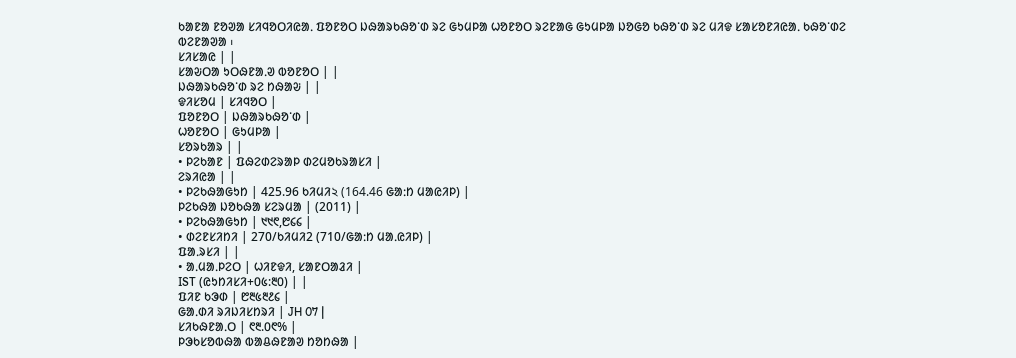ᱠᱟᱱᱟ ᱱᱚᱣᱟ ᱥᱤᱧᱚᱛᱤᱭᱟᱹ ᱯᱚᱱᱚᱛ ᱡᱷᱟᱨᱠᱷᱚᱸᱰ ᱨᱮ ᱜᱩᱢᱞᱟ ᱦᱚᱱᱚᱛ ᱨᱮᱱᱟᱜ ᱜᱩᱢᱞᱟ ᱡᱚᱜᱚ ᱠᱷᱚᱸᱰ ᱨᱮ ᱢᱤᱫ ᱥᱟᱥᱚᱱᱤᱭᱟᱹ ᱠᱷᱚᱸᱰᱮ ᱵᱮᱱᱟᱣᱟ ᱾
ᱥᱤᱥᱟᱭ | |
ᱥᱟᱶᱛᱟ ᱩᱛᱷᱱᱟᱹᱣ ᱵᱚᱱᱚᱛ | |
ᱡᱷᱟᱨᱠᱷᱚᱸᱰ ᱨᱮ ᱴᱷᱟᱶ | |
ᱫᱤᱥᱚᱢ | ᱥᱤᱧᱚᱛ |
ᱯᱚᱱᱚᱛ | ᱡᱷᱟᱨᱠᱷᱚᱸᱰ |
ᱦᱚᱱᱚᱛ | ᱜᱩᱢᱞᱟ |
ᱥᱚᱨᱠᱟᱨ | |
• ᱞᱮᱠᱟᱱ | ᱯᱷᱮᱰᱮᱨᱟᱞ ᱰᱮᱢᱚᱠᱨᱟᱥᱤ |
ᱮᱨᱤᱭᱟ | |
• ᱞᱮᱠᱷᱟᱜᱩᱴ | 425.96 ᱠᱤᱢᱤ২ (164.46 ᱜᱟᱺᱴ ᱢᱟᱭᱤᱞ) |
ᱞᱮᱠᱷᱟ ᱡᱚᱠᱷᱟ ᱥᱮᱨᱢᱟ | (2011) |
• ᱞᱮᱠᱷᱟᱜᱩᱴ | ᱑᱑᱖,᱘᱔᱔ |
• ᱰᱮᱱᱥᱤᱴᱤ | 270/ᱠᱤᱢᱤ2 (710/ᱜᱟᱺᱴ ᱢᱟᱹᱭᱤᱞ) |
ᱯᱟᱹᱨᱥᱤ | |
• ᱟᱹᱢᱟᱹᱞᱮᱛ | ᱦᱤᱱᱫᱤ, ᱥᱟᱱᱛᱟᱲᱤ |
IST (ᱭᱩᱴᱤᱥᱤ+᱐᱕:᱓᱐) | |
ᱯᱤᱱ ᱠᱳᱰ | ᱘᱓᱕᱓᱒᱔ |
ᱜᱟᱹᱰᱤ ᱨᱤᱡᱤᱥᱴᱨᱤ | JH 07 |
ᱥᱤᱠᱷᱱᱟᱹᱛ | ᱖᱓.᱐᱖% |
ᱞᱳᱠᱥᱚᱵᱷᱟ ᱵᱟᱪᱷᱱᱟᱣ ᱴᱚᱴᱷᱟ |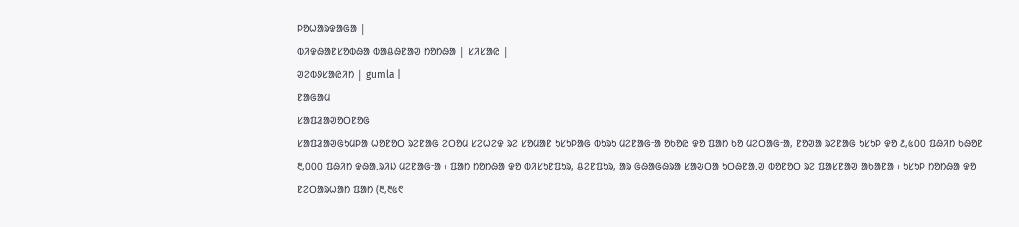ᱞᱚᱦᱟᱨᱫᱟᱜᱟ |
ᱵᱤᱫᱷᱟᱱᱥᱚᱵᱷᱟ ᱵᱟᱪᱷᱱᱟᱣ ᱴᱚᱴᱷᱟ | ᱥᱤᱥᱟᱭ |
ᱣᱮᱵᱽᱥᱟᱭᱤᱴ | gumla |
ᱱᱟᱜᱟᱢ
ᱥᱟᱯᱲᱟᱣᱚᱛᱱᱚᱜ
ᱥᱟᱯᱲᱟᱣᱜᱩᱢᱞᱟ ᱦᱚᱱᱚᱛ ᱨᱮᱱᱟᱜ ᱮᱛᱚᱢ ᱥᱮᱦᱮᱫ ᱨᱮ ᱥᱚᱢᱟᱱ ᱩᱥᱩᱞᱟᱜ ᱵᱩᱨᱩ ᱢᱮᱱᱟᱜᱼᱟ ᱚᱠᱚᱭ ᱫᱚ ᱯᱟᱴ ᱠᱚ ᱢᱮᱛᱟᱜᱼᱟ, ᱱᱚᱣᱟ ᱨᱮᱱᱟᱜ ᱩᱥᱩᱞ ᱫᱚ ᱒,᱕᱐᱐ ᱯᱷᱤᱴ ᱠᱷᱚᱱ ᱓,᱐᱐᱐ ᱯᱷᱤᱴ ᱫᱷᱟᱹᱨᱤᱡ ᱢᱮᱱᱟᱜᱼᱟ ᱾ ᱯᱟᱴ ᱴᱚᱴᱷᱟ ᱫᱚ ᱵᱤᱥᱩᱱᱯᱩᱨ, ᱪᱮᱱᱯᱩᱨ, ᱟᱨ ᱜᱷᱟᱜᱷᱨᱟ ᱥᱟᱶᱛᱟ ᱩᱛᱷᱱᱟᱹᱣ ᱵᱚᱱᱚᱛ ᱨᱮ ᱯᱟᱥᱱᱟᱣ ᱟᱠᱟᱱᱟ ᱾ ᱩᱥᱩᱞ ᱴᱚᱴᱷᱟ ᱫᱚ ᱱᱮᱛᱟᱨᱦᱟᱴ ᱯᱟᱴ (᱓,᱓᱕᱖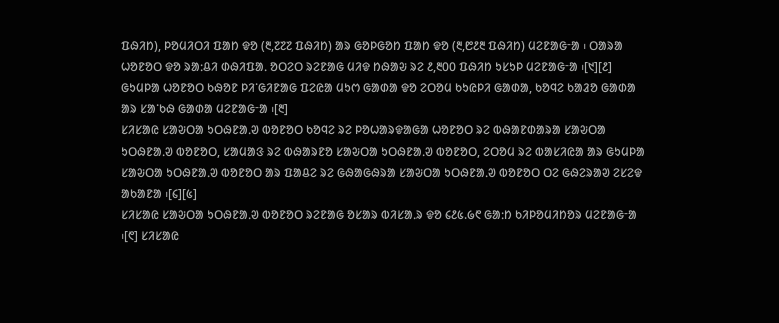ᱯᱷᱤᱴ), ᱞᱚᱢᱤᱛᱤ ᱯᱟᱴ ᱫᱚ (᱓,᱗᱗᱗ ᱯᱷᱤᱴ) ᱟᱨ ᱜᱚᱞᱜᱚᱴ ᱯᱟᱴ ᱫᱚ (᱓,᱘᱒᱓ ᱯᱷᱤᱴ) ᱢᱮᱱᱟᱜᱼᱟ ᱾ ᱛᱟᱨᱟ ᱦᱚᱱᱚᱛ ᱫᱚ ᱨᱟᱺᱪᱤ ᱰᱷᱤᱯᱟᱹ ᱚᱛᱮᱛ ᱨᱮᱱᱟᱜ ᱢᱤᱫ ᱴᱷᱟᱶ ᱨᱮ ᱒,᱓᱐᱐ ᱯᱷᱤᱴ ᱩᱥᱩᱞ ᱢᱮᱱᱟᱜᱼᱟ ᱾[᱑][᱒]
ᱜᱩᱢᱞᱟ ᱦᱚᱱᱚᱛ ᱠᱷᱚᱱ ᱞᱤᱸᱜᱤᱱᱟᱜ ᱯᱮᱭᱟ ᱢᱩᱬ ᱜᱟᱰᱟ ᱫᱚ ᱮᱛᱚᱢ ᱠᱩᱭᱞᱤ ᱜᱟᱰᱟ, ᱠᱚᱧᱮ ᱠᱟᱲᱚ ᱜᱟᱰᱟ ᱟᱨ ᱥᱟᱸᱠᱷ ᱜᱟᱰᱟ ᱢᱮᱱᱟᱜᱼᱟ ᱾[᱓]
ᱥᱤᱥᱟᱭ ᱥᱟᱶᱛᱟ ᱩᱛᱷᱱᱟᱹᱣ ᱵᱚᱱᱚᱛ ᱠᱚᱧᱮ ᱨᱮ ᱞᱚᱦᱟᱨᱫᱟᱜᱟ ᱦᱚᱱᱚᱛ ᱨᱮ ᱵᱷᱟᱱᱰᱟᱨᱟ ᱥᱟᱶᱛᱟ ᱩᱛᱷᱱᱟᱹᱣ ᱵᱚᱱᱚᱛ, ᱥᱟᱢᱟᱝ ᱨᱮ ᱵᱷᱟᱨᱱᱚ ᱥᱟᱶᱛᱟ ᱩᱛᱷᱱᱟᱹᱣ ᱵᱚᱱᱚᱛ, ᱮᱛᱚᱢ ᱨᱮ ᱵᱟᱥᱤᱭᱟ ᱟᱨ ᱜᱩᱢᱞᱟ ᱥᱟᱶᱛᱟ ᱩᱛᱷᱱᱟᱹᱣ ᱵᱚᱱᱚᱛ ᱟᱨ ᱯᱟᱪᱮ ᱨᱮ ᱜᱷᱟᱜᱷᱨᱟ ᱥᱟᱶᱛᱟ ᱩᱛᱷᱱᱟᱹᱣ ᱵᱚᱱᱚᱛ ᱛᱮ ᱜᱷᱮᱨᱟᱣ ᱮᱥᱮᱫ ᱟᱠᱟᱱᱟ ᱾[᱔][᱕]
ᱥᱤᱥᱟᱭ ᱥᱟᱶᱛᱟ ᱩᱛᱷᱱᱟᱹᱣ ᱵᱚᱱᱚᱛ ᱨᱮᱱᱟᱜ ᱚᱥᱟᱨ ᱵᱤᱥᱟᱹᱨ ᱫᱚ ᱔᱒᱕.᱙᱖ ᱜᱟᱺᱴ ᱠᱤᱞᱚᱢᱤᱴᱚᱨ ᱢᱮᱱᱟᱜᱼᱟ ᱾[᱖] ᱥᱤᱥᱟᱭ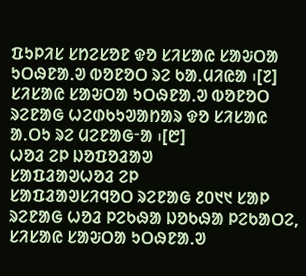ᱯᱩᱞᱤᱥ ᱥᱴᱮᱥᱚᱱ ᱫᱚ ᱥᱤᱥᱟᱭ ᱥᱟᱶᱛᱟ ᱩᱛᱷᱱᱟᱹᱣ ᱵᱚᱱᱚᱛ ᱨᱮ ᱠᱟᱹᱢᱤᱭᱟ ᱾[᱗] ᱥᱤᱥᱟᱭ ᱥᱟᱶᱛᱟ ᱩᱛᱷᱱᱟᱹᱣ ᱵᱚᱱᱚᱛ ᱨᱮᱱᱟᱜ ᱦᱮᱰᱠᱩᱣᱟᱴᱟᱨ ᱫᱚ ᱥᱤᱥᱟᱭ ᱟᱹᱛᱩ ᱨᱮ ᱢᱮᱱᱟᱜᱼᱟ ᱾[᱘]
ᱦᱚᱲ ᱮᱞ ᱡᱚᱯᱚᱲᱟᱣ
ᱥᱟᱯᱲᱟᱣᱦᱚᱲ ᱮᱞ
ᱥᱟᱯᱲᱟᱣᱥᱤᱧᱚᱛ ᱨᱮᱱᱟᱜ ᱒᱐᱑᱑ ᱥᱟᱞ ᱨᱮᱱᱟᱜ ᱦᱚᱲ ᱞᱮᱠᱷᱟ ᱡᱚᱠᱷᱟ ᱞᱮᱠᱟᱛᱮ, ᱥᱤᱥᱟᱭ ᱥᱟᱶᱛᱟ ᱩᱛᱷᱱᱟᱹᱣ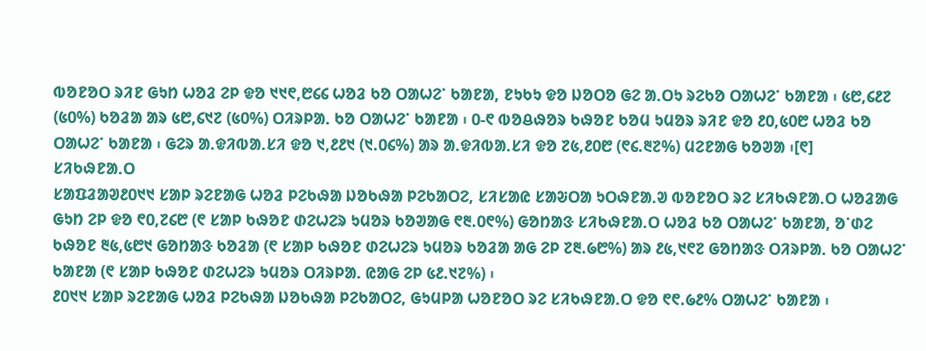ᱵᱚᱱᱚᱛ ᱨᱤᱱ ᱜᱩᱴ ᱦᱚᱲ ᱮᱞ ᱫᱚ ᱑᱑᱖,᱘᱔᱔ ᱦᱚᱲ ᱠᱚ ᱛᱟᱦᱮᱸ ᱠᱟᱱᱟ, ᱱᱩᱠᱩ ᱫᱚ ᱡᱚᱛᱚ ᱜᱮ ᱟᱹᱛᱩ ᱨᱮᱠᱚ ᱛᱟᱦᱮᱸ ᱠᱟᱱᱟ ᱾ ᱕᱘,᱔᱒᱗ (᱕᱐%) ᱠᱚᱲᱟ ᱟᱨ ᱕᱘,᱔᱑᱗ (᱕᱐%) ᱛᱤᱨᱞᱟᱹ ᱠᱚ ᱛᱟᱦᱮᱸ ᱠᱟᱱᱟ ᱾ ᱐-᱖ ᱵᱚᱪᱷᱚᱨ ᱠᱷᱚᱱ ᱠᱚᱢ ᱩᱢᱚᱨ ᱨᱤᱱ ᱫᱚ ᱒᱐,᱕᱐᱘ ᱦᱚᱲ ᱠᱚ ᱛᱟᱦᱮᱸ ᱠᱟᱱᱟ ᱾ ᱜᱮᱨ ᱟᱹᱫᱤᱵᱟᱹᱥᱤ ᱫᱚ ᱑,᱒᱒᱑ (᱑.᱐᱔%) ᱟᱨ ᱟᱹᱫᱤᱵᱟᱹᱥᱤ ᱫᱚ ᱗᱕,᱒᱐᱘ (᱖᱔.᱓᱗%) ᱢᱮᱱᱟᱜ ᱠᱚᱣᱟ ᱾[᱖]
ᱥᱤᱠᱷᱱᱟᱹᱛ
ᱥᱟᱯᱲᱟᱣ᱒᱐᱑᱑ ᱥᱟᱞ ᱨᱮᱱᱟᱜ ᱦᱚᱲ ᱞᱮᱠᱷᱟ ᱡᱚᱠᱷᱟ ᱞᱮᱠᱟᱛᱮ, ᱥᱤᱥᱟᱭ ᱥᱟᱶᱛᱟ ᱩᱛᱷᱱᱟᱹᱣ ᱵᱚᱱᱚᱛ ᱨᱮ ᱥᱤᱠᱷᱱᱟᱹᱛ ᱦᱚᱲᱟᱜ ᱜᱩᱴ ᱮᱞ ᱫᱚ ᱖᱐,᱗᱔᱘ (᱖ ᱥᱟᱞ ᱠᱷᱚᱱ ᱰᱮᱦᱮᱨ ᱩᱢᱚᱨ ᱠᱚᱣᱟᱜ ᱖᱓.᱐᱖%) ᱜᱚᱴᱟᱝ ᱥᱤᱠᱷᱱᱟᱹᱛ ᱦᱚᱲ ᱠᱚ ᱛᱟᱦᱮᱸ ᱠᱟᱱᱟ, ᱚᱸᱰᱮ ᱠᱷᱚᱱ ᱓᱕,᱕᱘᱑ ᱜᱚᱴᱟᱝ ᱠᱚᱲᱟ (᱖ ᱥᱟᱞ ᱠᱷᱚᱱ ᱰᱮᱦᱮᱨ ᱩᱢᱚᱨ ᱠᱚᱲᱟ ᱟᱜ ᱮᱞ ᱗᱓.᱙᱘%) ᱟᱨ ᱒᱕,᱑᱖᱗ ᱜᱚᱴᱟᱝ ᱛᱤᱨᱞᱟᱹ ᱠᱚ ᱛᱟᱦᱮᱸ ᱠᱟᱱᱟ (᱖ ᱥᱟᱞ ᱠᱷᱚᱱ ᱰᱮᱦᱮᱨ ᱩᱢᱚᱨ ᱛᱤᱨᱞᱟᱹ ᱭᱟᱜ ᱮᱞ ᱕᱒.᱑᱗%) ᱾
᱒᱐᱑᱑ ᱥᱟᱞ ᱨᱮᱱᱟᱜ ᱦᱚᱲ ᱞᱮᱠᱷᱟ ᱡᱚᱠᱷᱟ ᱞᱮᱠᱟᱛᱮ, ᱜᱩᱢᱞᱟ ᱦᱚᱱᱚᱛ ᱨᱮ ᱥᱤᱠᱷᱱᱟᱹᱛ ᱫᱚ ᱖᱖.᱙᱒% ᱛᱟᱦᱮᱸ ᱠᱟᱱᱟ ᱾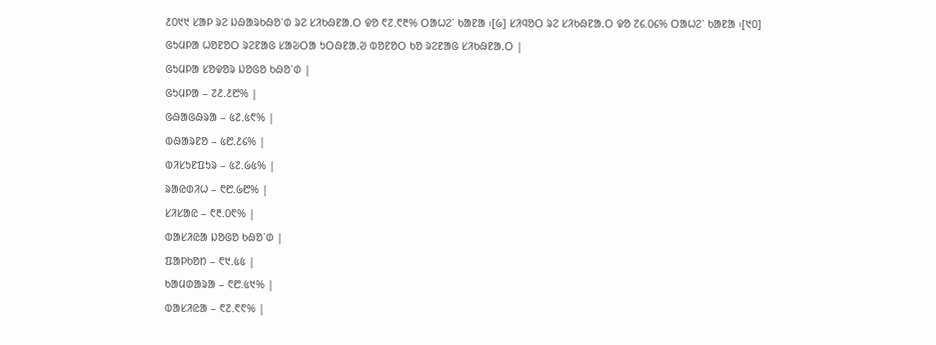᱒᱐᱑᱑ ᱥᱟᱞ ᱨᱮ ᱡᱷᱟᱨᱠᱷᱚᱸᱰ ᱨᱮ ᱥᱤᱠᱷᱱᱟᱹᱛ ᱫᱚ ᱖᱗.᱖᱓% ᱛᱟᱦᱮᱸ ᱠᱟᱱᱟ ᱾[᱙] ᱥᱤᱧᱚᱛ ᱨᱮ ᱥᱤᱠᱷᱱᱟᱹᱛ ᱫᱚ ᱗᱔.᱐᱔% ᱛᱟᱦᱮᱸ ᱠᱟᱱᱟ ᱾[᱑᱐]
ᱜᱩᱢᱞᱟ ᱦᱚᱱᱚᱛ ᱨᱮᱱᱟᱜ ᱥᱟᱶᱛᱟ ᱩᱛᱷᱱᱟᱹᱣ ᱵᱚᱱᱚᱛ ᱠᱚ ᱨᱮᱱᱟᱜ ᱥᱤᱠᱷᱱᱟᱹᱛ |
ᱜᱩᱢᱞᱟ ᱥᱚᱫᱚᱨ ᱡᱚᱜᱚ ᱠᱷᱚᱸᱰ |
ᱜᱩᱢᱞᱟ – ᱗᱒.᱒᱘% |
ᱜᱷᱟᱜᱷᱨᱟ – ᱕᱗.᱕᱖% |
ᱵᱷᱟᱨᱱᱚ – ᱕᱘.᱒᱔% |
ᱵᱤᱥᱩᱱᱯᱩᱨ – ᱕᱗.᱙᱕% |
ᱨᱟᱭᱰᱤᱦ – ᱖᱘.᱙᱘% |
ᱥᱤᱥᱟᱭ – ᱖᱓.᱐᱖% |
ᱵᱟᱥᱤᱭᱟ ᱡᱚᱜᱚ ᱠᱷᱚᱸᱰ |
ᱯᱟᱞᱠᱚᱴ – ᱖᱑.᱕᱕ |
ᱠᱟᱢᱰᱟᱨᱟ – ᱖᱘.᱕᱑% |
ᱵᱟᱥᱤᱭᱟ – ᱖᱗.᱖᱖% |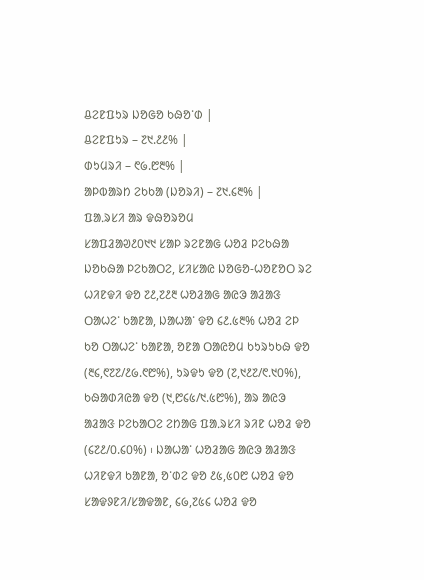ᱪᱮᱱᱯᱩᱨ ᱡᱚᱜᱚ ᱠᱷᱚᱸᱰ |
ᱪᱮᱱᱯᱩᱨ – ᱗᱑.᱒᱒% |
ᱰᱩᱢᱨᱤ – ᱖᱙.᱘᱓% |
ᱟᱞᱵᱟᱨᱴ ᱮᱠᱠᱟ (ᱡᱚᱨᱤ) – ᱗᱑.᱔᱓% |
ᱯᱟᱹᱨᱥᱤ ᱟᱨ ᱫᱷᱚᱨᱚᱢ
ᱥᱟᱯᱲᱟᱣ᱒᱐᱑᱑ ᱥᱟᱞ ᱨᱮᱱᱟᱜ ᱦᱚᱲ ᱞᱮᱠᱷᱟ ᱡᱚᱠᱷᱟ ᱞᱮᱠᱟᱛᱮ, ᱥᱤᱥᱟᱭ ᱡᱚᱜᱚ-ᱦᱚᱱᱚᱛ ᱨᱮ ᱦᱤᱱᱫᱤ ᱫᱚ ᱗᱒,᱗᱒᱓ ᱦᱚᱲᱟᱜ ᱟᱭᱳ ᱟᱲᱟᱝ ᱛᱟᱦᱮᱸ ᱠᱟᱱᱟ, ᱡᱟᱦᱟᱸ ᱫᱚ ᱔᱒.᱕᱓% ᱦᱚᱲ ᱮᱞ ᱠᱚ ᱛᱟᱦᱮᱸ ᱠᱟᱱᱟ, ᱚᱱᱟ ᱛᱟᱭᱚᱢ ᱠᱩᱨᱩᱠᱷ ᱫᱚ (᱓᱔,᱖᱗᱗/᱒᱙.᱖᱘%), ᱩᱨᱫᱩ ᱫᱚ (᱗,᱑᱒᱗/᱖.᱑᱐%), ᱠᱷᱟᱰᱤᱭᱟ ᱫᱚ (᱑,᱘᱔᱕/᱑.᱕᱘%), ᱟᱨ ᱟᱭᱳ ᱟᱲᱟᱝ ᱞᱮᱠᱟᱛᱮ ᱮᱴᱟᱜ ᱯᱟᱹᱨᱥᱤ ᱨᱤᱱ ᱦᱚᱲ ᱫᱚ (᱔᱗᱒/᱐.᱔᱐%) ᱾ ᱡᱟᱦᱟᱸ ᱦᱚᱲᱟᱜ ᱟᱭᱳ ᱟᱲᱟᱝ ᱦᱤᱱᱫᱤ ᱠᱟᱱᱟ, ᱚᱸᱰᱮ ᱫᱚ ᱒᱕,᱕᱐᱘ ᱦᱚᱲ ᱫᱚ ᱥᱟᱫᱽᱱᱤ/ᱥᱟᱫᱟᱱ, ᱔᱙,᱗᱕᱔ ᱦᱚᱲ ᱫᱚ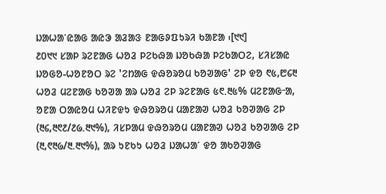ᱡᱟᱦᱟᱸᱭᱟᱜ ᱟᱭᱳ ᱟᱲᱟᱝ ᱱᱟᱜᱽᱯᱩᱨᱤ ᱠᱟᱱᱟ ᱾[᱑᱑]
᱒᱐᱑᱑ ᱥᱟᱞ ᱨᱮᱱᱟᱜ ᱦᱚᱲ ᱞᱮᱠᱷᱟ ᱡᱚᱠᱷᱟ ᱞᱮᱠᱟᱛᱮ, ᱥᱤᱥᱟᱭ ᱡᱚᱜᱚ-ᱦᱚᱱᱚᱛ ᱨᱮ 'ᱮᱴᱟᱜ ᱫᱷᱚᱨᱚᱢ ᱠᱚᱣᱟᱜ' ᱮᱞ ᱫᱚ ᱖᱕,᱘᱔᱓ ᱦᱚᱲ ᱢᱮᱱᱟᱜ ᱠᱚᱣᱟ ᱟᱨ ᱦᱚᱲ ᱮᱞ ᱨᱮᱱᱟᱜ ᱕᱖.᱓᱕% ᱢᱮᱱᱟᱜᱼᱟ, ᱚᱱᱟ ᱛᱟᱭᱚᱢ ᱦᱤᱱᱫᱩ ᱫᱷᱚᱨᱚᱢ ᱢᱟᱱᱟᱣ ᱦᱚᱲ ᱠᱚᱣᱟᱜ ᱮᱞ (᱓᱔,᱓᱖᱒/᱒᱙.᱓᱑%), ᱤᱥᱞᱟᱢ ᱫᱷᱚᱨᱚᱢ ᱢᱟᱱᱟᱣ ᱦᱚᱲ ᱠᱚᱣᱟᱜ ᱮᱞ (᱓,᱖᱓᱙/᱓.᱓᱑%), ᱟᱨ ᱩᱱᱠᱩ ᱦᱚᱲ ᱡᱟᱦᱟᱸ ᱫᱚ ᱟᱠᱚᱣᱟᱜ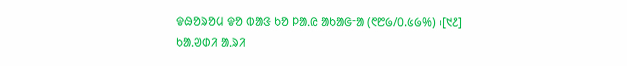ᱫᱷᱚᱨᱚᱢ ᱫᱚ ᱵᱟᱝ ᱠᱚ ᱞᱟᱹᱭ ᱟᱠᱟᱜᱼᱟ (᱖᱘᱙/᱐.᱕᱙%) ᱾[᱑᱒]
ᱠᱟᱹᱣᱰᱤ ᱟᱹᱨᱤ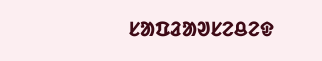ᱥᱟᱯᱲᱟᱣᱥᱮᱪᱮᱫ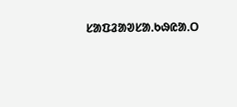ᱥᱟᱯᱲᱟᱣᱥᱟᱹᱠᱷᱭᱟᱹᱛ